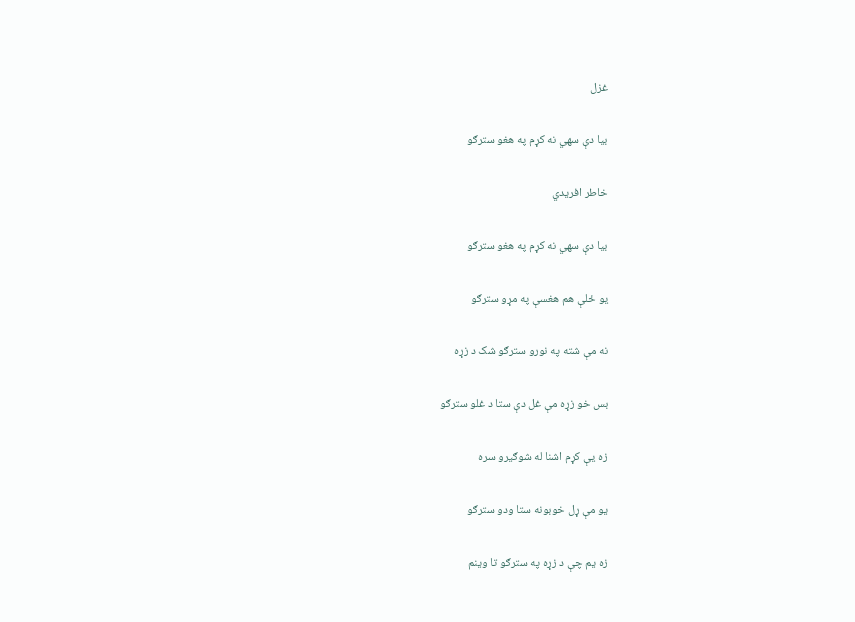غزل

بيا دې سهي نه کړم په هغو سترګو

خاطر افریدي

بيا دې سهي نه کړم په هغو سترګو

يو ځلې هم هغسې په مړو سترګو

نه مې شته په نورو سترګو شک د زړه

بس خو زړه مې غل دې ستا د غلو سترګو

زه يې کړم اشنا له شوګيرو سره

يو مې ړل خوبونه ستا ودو سترګو

زه يم چې د زړه په سترګو تا وينم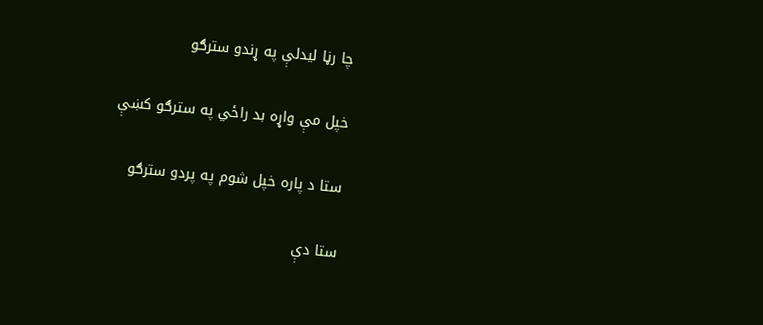چا رڼا ليدلې په ړندو سترګو

خپل مې واړه بد راځي په سترګو کښې

ستا د پاره خپل شوم په پردو سترګو

ستا دې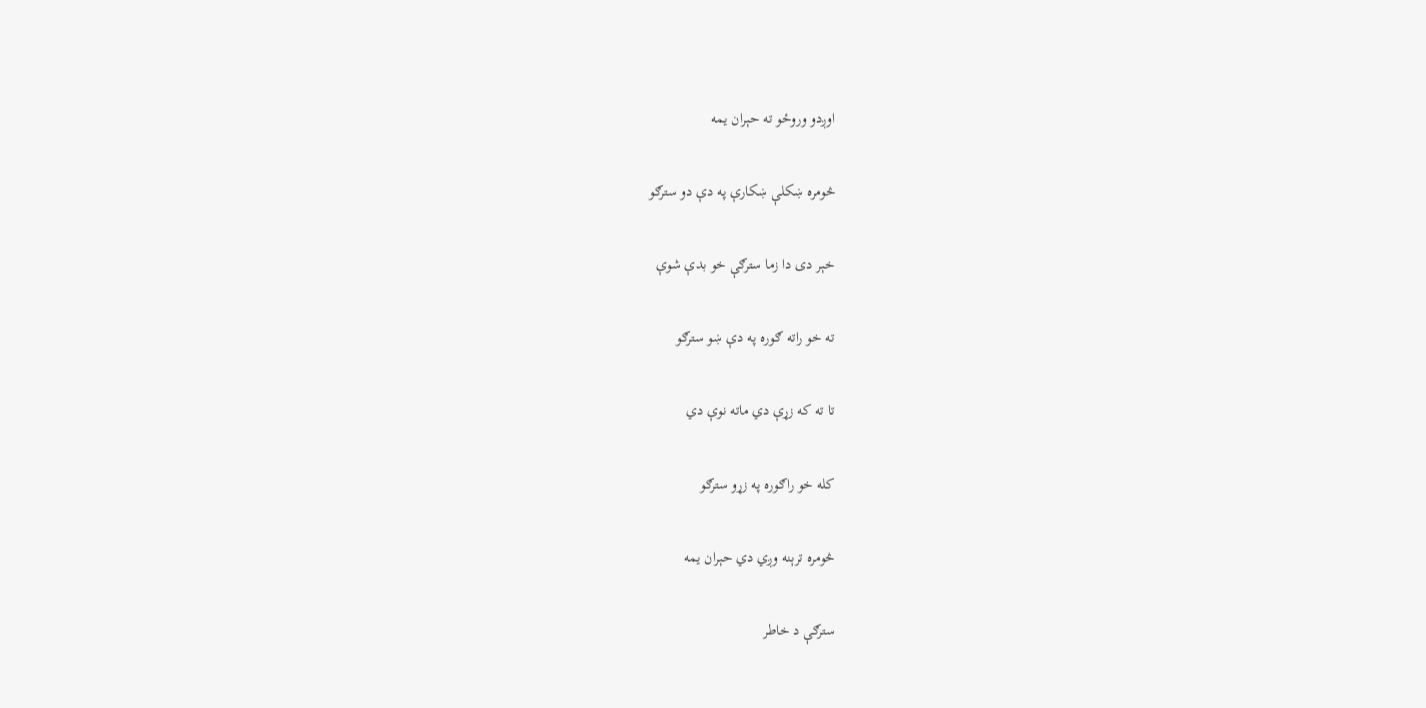اوږدو وروځو ته حېران يمه

څومره ښکلې ښکارې په دې دو سترګو

خېر دی دا زما سترګې خو بدې شوې

ته خو راته ګوره په دې ښو سترګو

تا ته که زړې دي ماته نوې دي

کله خو راګوره په زړو سترګو

څومره ترېنه وږي دي حېران يمه

سترګې د خاطر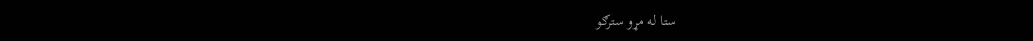ستا له مړو سترګو